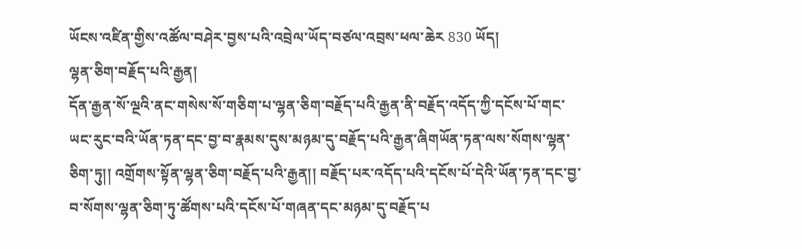ཡོངས་འཛིན་གྱིས་འཚོལ་བཤེར་བྱས་པའི་འབྲེལ་ཡོད་བཙལ་འབྲས་ཕལ་ཆེར 830 ཡོད།
ལྷན་ཅིག་བརྗོད་པའི་རྒྱན།
དོན་རྒྱན་སོ་ལྔའི་ནང་གསེས་སོ་གཅིག་པ་ལྷན་ཅིག་བརྗོད་པའི་རྒྱན་ནི་བརྗོད་འདོད་ཀྱི་དངོས་པོ་གང་ཡང་རུང་བའི་ཡོན་ཏན་དང་བྱ་བ་རྣམས་དུས་མཉམ་དུ་བརྗོད་པའི་རྒྱན་ཞིགཡོན་ཏན་ལས་སོགས་ལྷན་ཅིག་ཏུ།། འགྲོགས་སྟོན་ལྷན་ཅིག་བརྗོད་པའི་རྒྱན།། བརྗོད་པར་འདོད་པའི་དངོས་པོ་དེའི་ཡོན་ཏན་དང་བྱ་བ་སོགས་ལྷན་ཅིག་ཏུ་ཚོགས་པའི་དངོས་པོ་གཞན་དང་མཉམ་དུ་བརྗོད་པ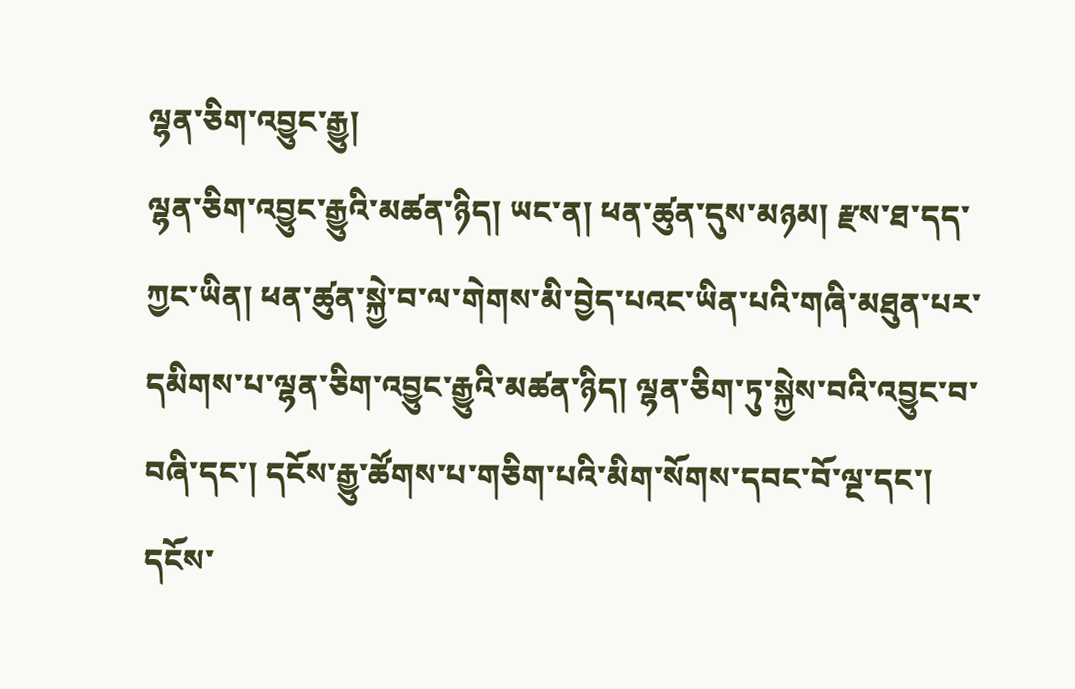ལྷན་ཅིག་འབྱུང་རྒྱུ།
ལྷན་ཅིག་འབྱུང་རྒྱུའི་མཚན་ཉིད། ཡང་ན། ཕན་ཚུན་དུས་མཉམ། རྫས་ཐ་དད་ཀྱང་ཡིན། ཕན་ཚུན་སྐྱེ་བ་ལ་གེགས་མི་བྱེད་པའང་ཡིན་པའི་གཞི་མཐུན་པར་དམིགས་པ་ལྷན་ཅིག་འབྱུང་རྒྱུའི་མཚན་ཉིད། ལྷན་ཅིག་ཏུ་སྐྱེས་བའི་འབྱུང་བ་བཞི་དང་། དངོས་རྒྱུ་ཚོགས་པ་གཅིག་པའི་མིག་སོགས་དབང་བོ་ལྔ་དང་། དངོས་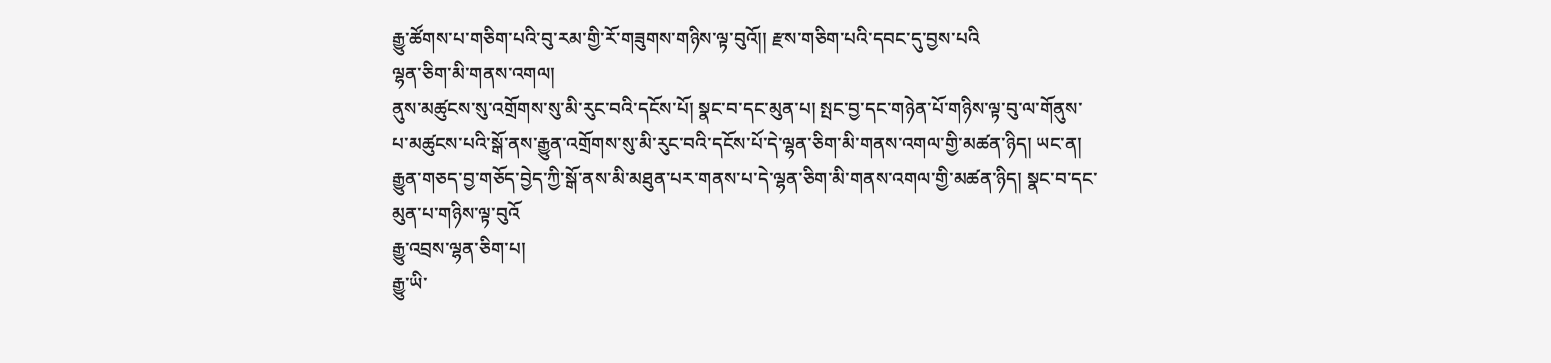རྒྱུ་ཚོགས་པ་གཅིག་པའི་བུ་རམ་གྱི་རོ་གཟུགས་གཉིས་ལྟ་བུའོ།། རྫས་གཅིག་པའི་དབང་དུ་བྱས་པའི
ལྷན་ཅིག་མི་གནས་འགལ།
ནུས་མཚུངས་སུ་འགྲོགས་སུ་མི་རུང་བའི་དངོས་པོ། སྣང་བ་དང་མུན་པ། སྤང་བྱ་དང་གཉེན་པོ་གཉིས་ལྟ་བུ་ལ་གོནུས་པ་མཚུངས་པའི་སྒོ་ནས་རྒྱུན་འགྲོགས་སུ་མི་རུང་བའི་དངོས་པོ་དེ་ལྷན་ཅིག་མི་གནས་འགལ་གྱི་མཚན་ཉིད། ཡང་ན། རྒྱུན་གཅད་བྱ་གཅོད་བྱེད་ཀྱི་སྒོ་ནས་མི་མཐུན་པར་གནས་པ་དེ་ལྷན་ཅིག་མི་གནས་འགལ་གྱི་མཚན་ཉིད། སྣང་བ་དང་མུན་པ་གཉིས་ལྟ་བུའོ
རྒྱུ་འབྲས་ལྷན་ཅིག་པ།
རྒྱུ་ཡི་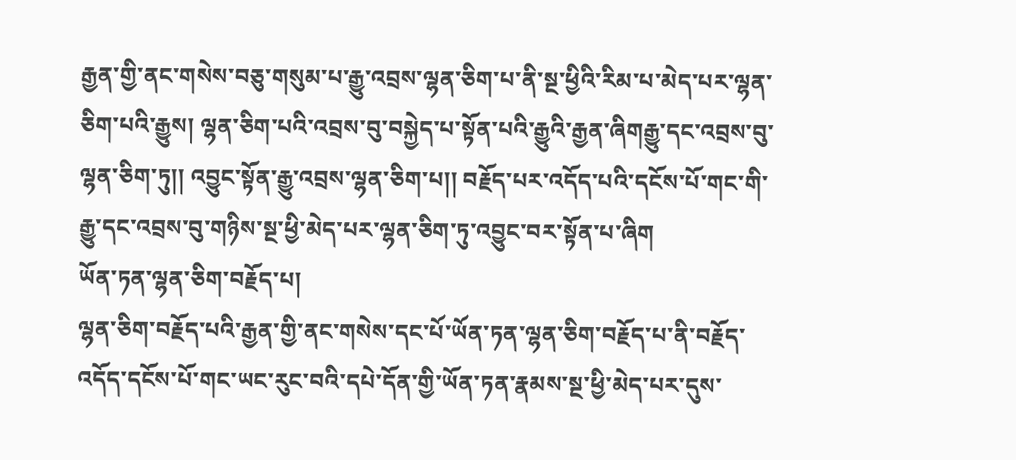རྒྱན་གྱི་ནང་གསེས་བཅུ་གསུམ་པ་རྒྱུ་འབྲས་ལྷན་ཅིག་པ་ནི་སྔ་ཕྱིའི་རིམ་པ་མེད་པར་ལྷན་ཅིག་པའི་རྒྱུས། ལྷན་ཅིག་པའི་འབྲས་བུ་བསྐྱེད་པ་སྟོན་པའི་རྒྱུའི་རྒྱན་ཞིགརྒྱུ་དང་འབྲས་བུ་ལྷན་ཅིག་ཏུ།། འབྱུང་སྟོན་རྒྱུ་འབྲས་ལྷན་ཅིག་པ།། བརྗོད་པར་འདོད་པའི་དངོས་པོ་གང་གི་རྒྱུ་དང་འབྲས་བུ་གཉིས་སྔ་ཕྱི་མེད་པར་ལྷན་ཅིག་ཏུ་འབྱུང་བར་སྟོན་པ་ཞིག
ཡོན་ཏན་ལྷན་ཅིག་བརྗོད་པ།
ལྷན་ཅིག་བརྗོད་པའི་རྒྱན་གྱི་ནང་གསེས་དང་པོ་ཡོན་ཏན་ལྷན་ཅིག་བརྗོད་པ་ནི་བརྗོད་འདོད་དངོས་པོ་གང་ཡང་རུང་བའི་དཔེ་དོན་གྱི་ཡོན་ཏན་རྣམས་སྔ་ཕྱི་མེད་པར་དུས་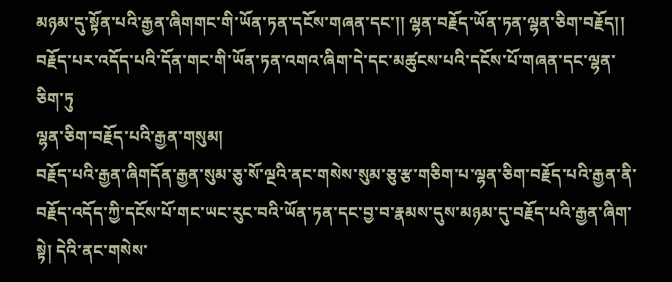མཉམ་དུ་སྟོན་པའི་རྒྱན་ཞིགགང་གི་ཡོན་ཏན་དངོས་གཞན་དང་།། ལྷན་བརྗོད་ཡོན་ཏན་ལྷན་ཅིག་བརྗོད།། བརྗོད་པར་འདོད་པའི་དོན་གང་གི་ཡོན་ཏན་འགའ་ཞིག་དེ་དང་མཚུངས་པའི་དངོས་པོ་གཞན་དང་ལྷན་ཅིག་ཏུ
ལྷན་ཅིག་བརྗོད་པའི་རྒྱན་གསུམ།
བརྗོད་པའི་རྒྱན་ཞིགདོན་རྒྱན་སུམ་ཅུ་སོ་ལྔའི་ནང་གསེས་སུམ་ཅུ་རྩ་གཅིག་པ་ལྷན་ཅིག་བརྗོད་པའི་རྒྱན་ནི་བརྗོད་འདོད་ཀྱི་དངོས་པོ་གང་ཡང་རུང་བའི་ཡོན་ཏན་དང་བྱ་བ་རྣམས་དུས་མཉམ་དུ་བརྗོད་པའི་རྒྱན་ཞིག་སྟེ། དེའི་ནང་གསེས་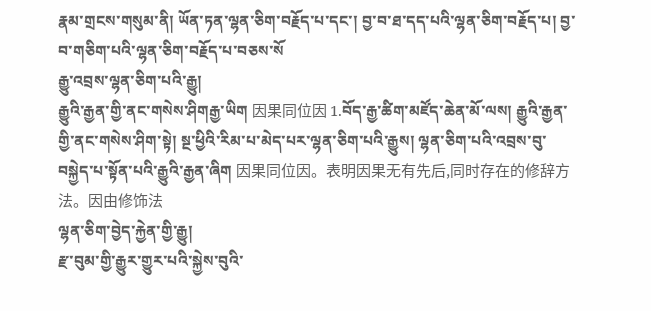རྣམ་གྲངས་གསུམ་ནི། ཡོན་ཏན་ལྷན་ཅིག་བརྗོད་པ་དང་། བྱ་བ་ཐ་དད་པའི་ལྷན་ཅིག་བརྗོད་པ། བྱ་བ་གཅིག་པའི་ལྷན་ཅིག་བརྗོད་པ་བཅས་སོ
རྒྱུ་འབྲས་ལྷན་ཅིག་པའི་རྒྱུ།
རྒྱུའི་རྒྱན་གྱི་ནང་གསེས་ཤིགརྒྱ་ཡིག 因果同位因 1.བོད་རྒྱ་ཚིག་མཛོད་ཆེན་མོ་ལས། རྒྱུའི་རྒྱན་གྱི་ནང་གསེས་ཤིག་སྟེ། སྔ་ཕྱིའི་རིམ་པ་མེད་པར་ལྷན་ཅིག་པའི་རྒྱུས། ལྷན་ཅིག་པའི་འབྲས་བུ་བསྐྱེད་པ་སྟོན་པའི་རྒྱུའི་རྒྱན་ཞིག 因果同位因。表明因果无有先后,同时存在的修辞方法。因由修饰法
ལྷན་ཅིག་བྱེད་རྐྱེན་གྱི་རྒྱུ།
རྫ་བུམ་གྱི་རྒྱུར་གྱུར་པའི་སྐྱེས་བུའི་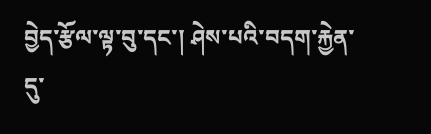བྱེད་རྩོལ་ལྟ་བུ་དང་། ཤེས་པའི་བདག་རྐྱེན་དུ་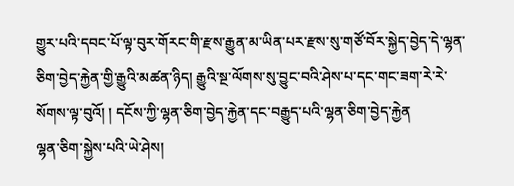གྱུར་པའི་དབང་པོ་ལྟ་བུར་གོརང་གི་རྫས་རྒྱུན་མ་ཡིན་པར་རྫས་སུ་གཙོ་བོར་སྐྱེད་བྱེད་དེ་ལྷན་ཅིག་བྱེད་རྐྱེན་གྱི་རྒྱུའི་མཚན་ཉིད། རྒྱུའི་སྔ་ལོགས་སུ་བྱུང་བའི་ཤེས་པ་དང་གང་ཟག་རེ་རེ་སོགས་ལྟ་བུའོ། ། དངོས་ཀྱི་ལྷན་ཅིག་བྱེད་རྐྱེན་དང་བརྒྱུད་པའི་ལྷན་ཅིག་བྱེད་རྐྱེན
ལྷན་ཅིག་སྐྱེས་པའི་ཡེ་ཤེས།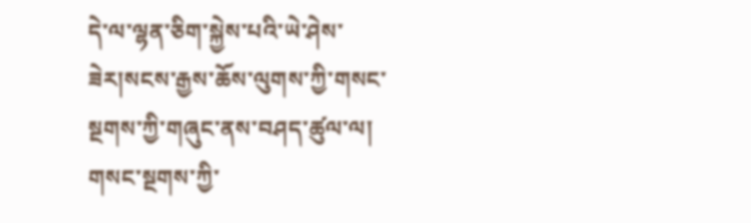དེ་ལ་ལྷན་ཅིག་སྐྱེས་པའི་ཡེ་ཤེས་ཟེར།སངས་རྒྱས་ཆོས་ལུགས་ཀྱི་གསང་སྔགས་ཀྱི་གཞུང་ནས་བཤད་ཚུལ་ལ། གསང་སྔགས་ཀྱི་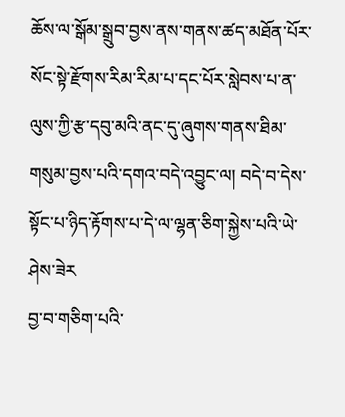ཆོས་ལ་སྒོམ་སྒྲུབ་བྱས་ནས་གནས་ཚད་མཐོན་པོར་སོང་སྟེ་རྫོགས་རིམ་རིམ་པ་དང་པོར་སླེབས་པ་ན་ལུས་ཀྱི་རྩ་དབུ་མའི་ནང་དུ་ཞུགས་གནས་ཐིམ་གསུམ་བྱས་པའི་དགའ་བདེ་འབྱུང་ལ། བདེ་བ་དེས་སྟོང་པ་ཉིད་རྟོགས་པ་དེ་ལ་ལྷན་ཅིག་སྐྱེས་པའི་ཡེ་ཤེས་ཟེར
བྱ་བ་གཅིག་པའི་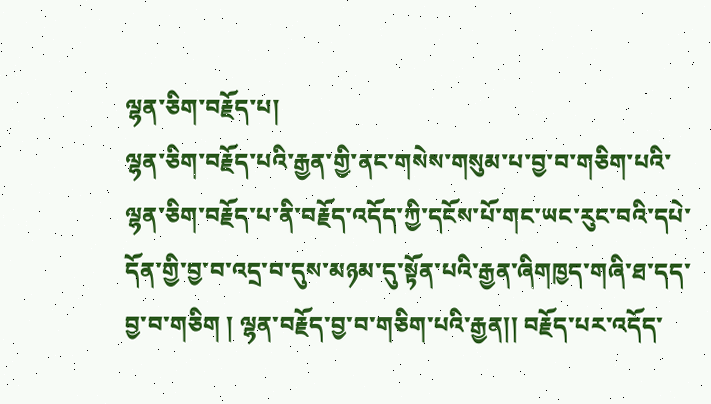ལྷན་ཅིག་བརྗོད་པ།
ལྷན་ཅིག་བརྗོད་པའི་རྒྱན་གྱི་ནང་གསེས་གསུམ་པ་བྱ་བ་གཅིག་པའི་ལྷན་ཅིག་བརྗོད་པ་ནི་བརྗོད་འདོད་ཀྱི་དངོས་པོ་གང་ཡང་རུང་བའི་དཔེ་དོན་གྱི་བྱ་བ་འདྲ་བ་དུས་མཉམ་དུ་སྟོན་པའི་རྒྱན་ཞིགཁྱད་གཞི་ཐ་དད་བྱ་བ་གཅིག ། ལྷན་བརྗོད་བྱ་བ་གཅིག་པའི་རྒྱན།། བརྗོད་པར་འདོད་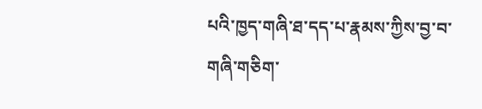པའི་ཁྱད་གཞི་ཐ་དད་པ་རྣམས་ཀྱིས་བྱ་བ་གཞི་གཅིག་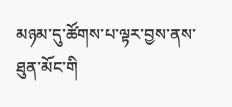མཉམ་དུ་ཚོགས་པ་ལྟར་བྱས་ནས་ཐུན་མོང་གི